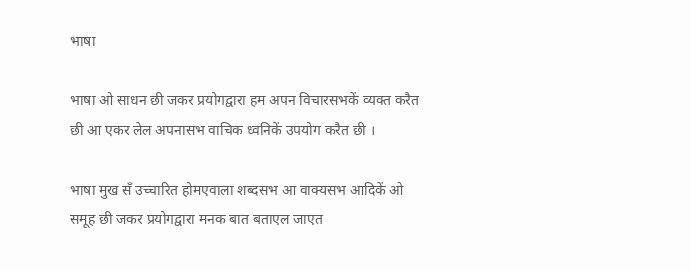भाषा

भाषा ओ साधन छी जकर प्रयोगद्वारा हम अपन विचारसभकें व्यक्त करैत छी आ एकर लेल अपनासभ वाचिक ध्वनिकें उपयोग करैत छी ।

भाषा मुख सँ उच्चारित होमएवाला शब्दसभ आ वाक्यसभ आदिकें ओ समूह छी जकर प्रयोगद्वारा मनक बात बताएल जाएत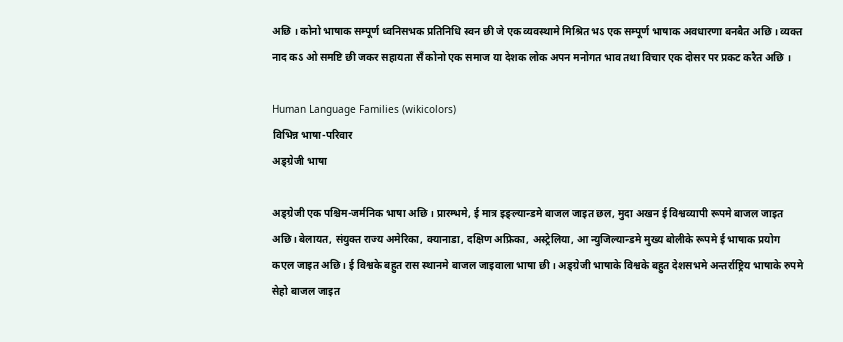अछि । कोनो भाषाक सम्पूर्ण ध्वनिसभक प्रतिनिधि स्वन छी जे एक व्यवस्थामे मिश्रित भऽ एक सम्पूर्ण भाषाक अवधारणा बनबैत अछि । व्यक्त नाद कऽ ओ समष्टि छी जकर सहायता सँ कोनो एक समाज या देशक लोक अपन मनोगत भाव तथा विचार एक दोसर पर प्रकट करैत अछि ।

Human Language Families (wikicolors)
विभिन्न भाषा-परिवार
अङ्ग्रेजी भाषा

अङ्ग्रेजी एक पश्चिम-जर्मनिक भाषा अछि । प्रारम्भमे, ई मात्र इङ्ल्यान्डमे बाजल जाइत छल, मुदा अखन ई विश्वव्यापी रूपमे बाजल जाइत अछि। बेलायत, संयुक्त राज्य अमेरिका, क्यानाडा, दक्षिण अफ्रिका, अस्ट्रेलिया, आ न्युजिल्यान्डमे मुख्य बोलीके रूपमे ई भाषाक प्रयोग कएल जाइत अछि। ई विश्वके बहुत रास स्थानमे बाजल जाइवाला भाषा छी। अङ्ग्रेजी भाषाके विश्वके बहुत देशसभमे अन्तर्राष्ट्रिय भाषाके रुपमे सेहो बाजल जाइत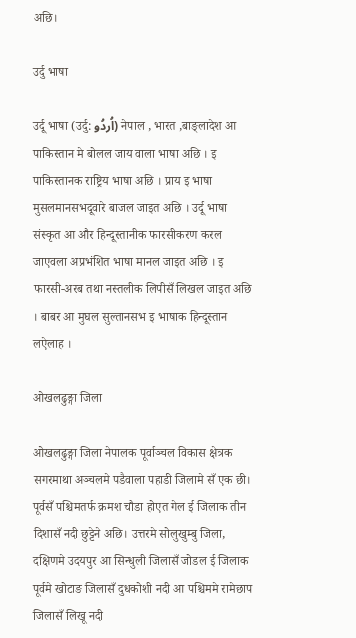अछि।

उर्दु भाषा

उर्दू भाषा (उर्दु: اُردُو) नेपाल , भारत ,बाङ्लादेश आ पाकिस्तान मे बोलल जाय वाला भाषा अछि । इ पाकिस्तानक राष्ट्रिय भाषा अछि । प्राय इ भाषा मुसलमानसभदूवारे बाजल जाइत अछि । उर्दू भाषा संस्कृत आ और हिन्दूस्तानीक फारसीकरण करल जाएवला अप्रभंशित भाषा मानल जाइत अछि । इ फारसी-अरब तथा नस्तलीक लिपीसँ लिखल जाइत अछि । बाबर आ मुघल सुल्तानसभ इ भाषाक हिन्दूस्तान लऐलाह ।

ओखलढुङ्गा जिला

ओखलढुङ्गा जिला नेपालक पूर्वाञ्चल विकास क्षेत्रक सगरमाथा अञ्चलमे पडैवाला पहाडी जिलामे सँ एक छी। पूर्वसँ पश्चिमतर्फ क्रमश चौडा होएत गेल ई जिलाक तीन दिशासँ नदी छुट्टेने अछि। उत्तरमे सोलुखुम्बु जिला, दक्षिणमे उदयपुर आ सिन्धुली जिलासँ जोडल ई जिलाक पूर्वमे खोटाङ जिलासँ दुधकोशी नदी आ पश्चिममे रामेछाप जिलासँ लिखू नदी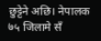छुट्टेने अछि। नेपालक ७५ जिलामे सँ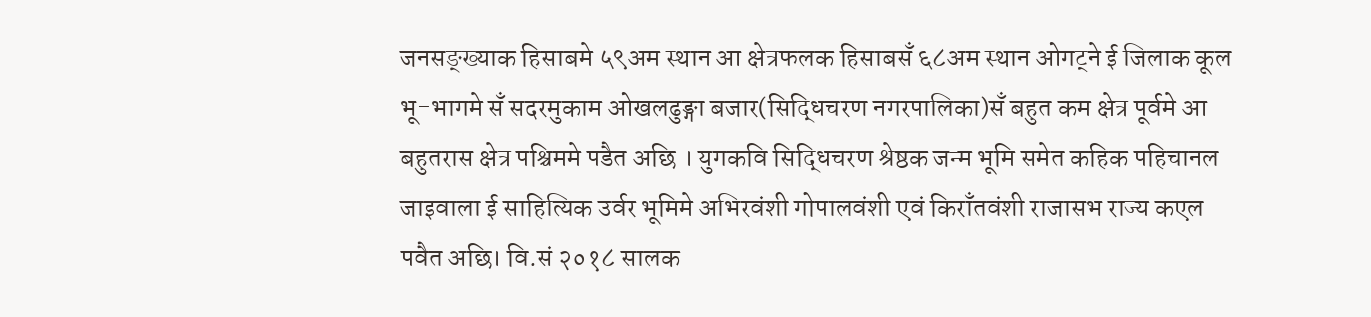जनसङ्ख्याक हिसाबमे ५९अम स्थान आ क्षेत्रफलक हिसाबसँ ६८अम स्थान ओगट्ने ई जिलाक कूल भू-भागमे सँ सदरमुकाम ओखलढुङ्गा बजार(सिद्धिचरण नगरपालिका)सँ बहुत कम क्षेत्र पूर्वमे आ बहुतरास क्षेत्र पश्चिममे पडैत अछि । युगकवि सिद्धिचरण श्रेष्ठक जन्म भूमि समेत कहिक पहिचानल जाइवाला ई साहित्यिक उर्वर भूमिमे अभिरवंशी गोपालवंशी एवं किराँतवंशी राजासभ राज्य कएल पवैत अछि। वि.सं २०१८ सालक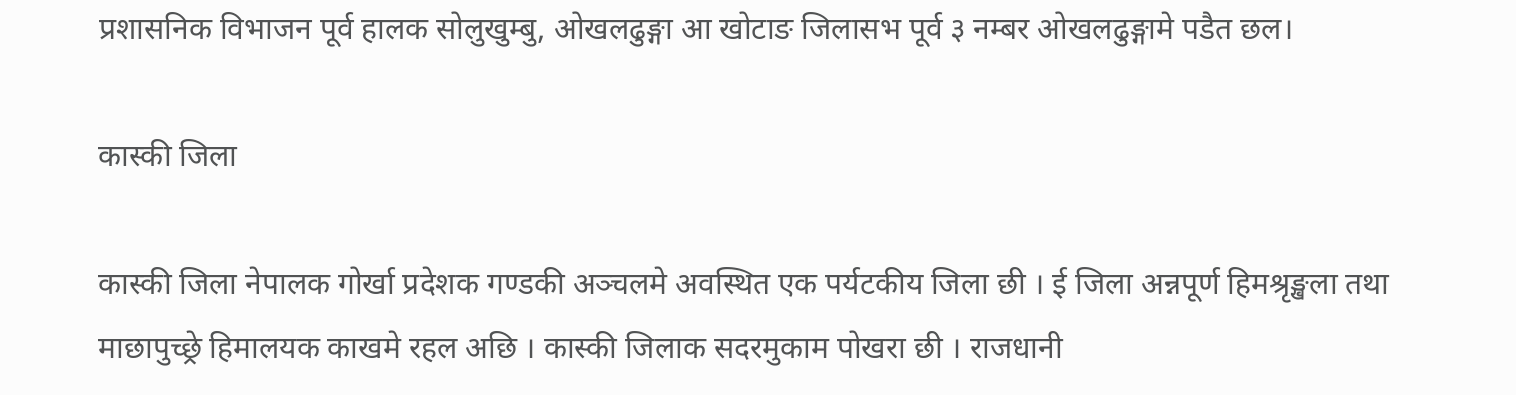प्रशासनिक विभाजन पूर्व हालक सोलुखुम्बु, ओखलढुङ्गा आ खोटाङ जिलासभ पूर्व ३ नम्बर ओखलढुङ्गामे पडैत छल।

कास्की जिला

कास्की जिला नेपालक गोर्खा प्रदेशक गण्डकी अञ्चलमे अवस्थित एक पर्यटकीय जिला छी । ई जिला अन्नपूर्ण हिमश्रृङ्खला तथा माछापुच्छ्रे हिमालयक काखमे रहल अछि । कास्की जिलाक सदरमुकाम पोखरा छी । राजधानी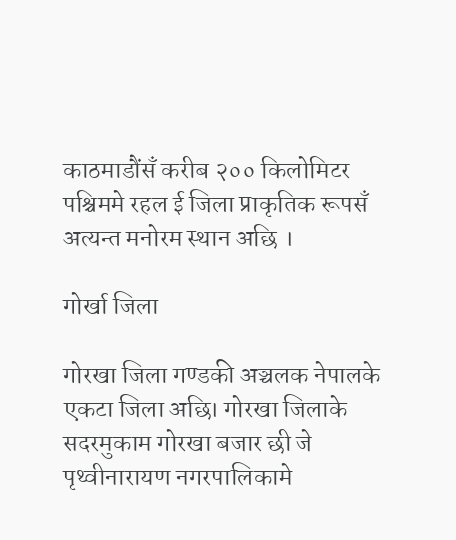काठमाडौंसँ करीब २०० किलोमिटर पश्चिममे रहल ई जिला प्राकृतिक रूपसँ अत्यन्त मनोरम स्थान अछि ।

गोर्खा जिला

गोरखा जिला गण्डकी अञ्चलक नेपालके एकटा जिला अछि। गोरखा जिलाके सदरमुकाम गोरखा बजार छी जे पृथ्वीनारायण नगरपालिकामे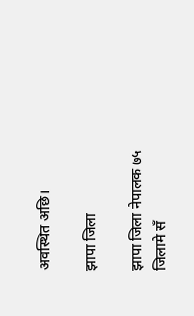अवस्थित अछि।

झापा जिला

झापा जिला नेपालक ७५ जिलामे सँ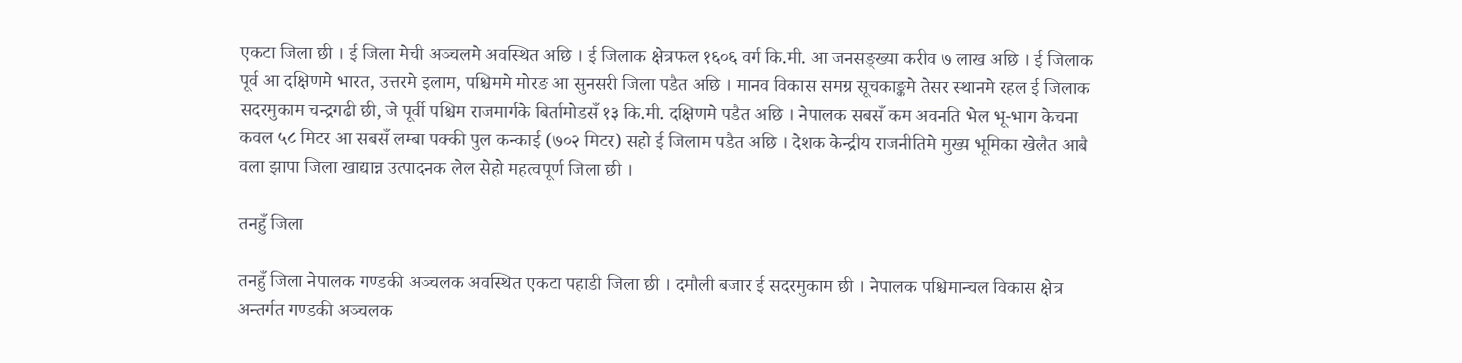एकटा जिला छी । ई जिला मेची अञ्चलमे अवस्थित अछि । ई जिलाक क्षेत्रफल १६०६ वर्ग कि.मी. आ जनसङ्ख्या करीव ७ लाख अछि । ई जिलाक पूर्व आ दक्षिणमे भारत, उत्तरमे इलाम, पश्चिममे मोरङ आ सुनसरी जिला पडैत अछि । मानव विकास समग्र सूचकाङ्कमे तेसर स्थानमे रहल ई जिलाक सदरमुकाम चन्द्रगढी छी, जे पूर्वी पश्चिम राजमार्गके बिर्तामोडसँ १३ कि.मी. दक्षिणमे पडैत अछि । नेपालक सबसँ कम अवनति भेल भू-भाग केचना कवल ५८ मिटर आ सबसँ लम्बा पक्की पुल कन्काई (७०२ मिटर) सहो ई जिलाम पडैत अछि । देशक केन्द्रीय राजनीतिमे मुख्य भूमिका खेलैत आबै वला झापा जिला खाद्यान्न उत्पादनक लेल सेहो महत्वपूर्ण जिला छी ।

तनहुँ जिला

तनहुँ जिला नेपालक गण्डकी अञ्चलक अवस्थित एकटा पहाडी जिला छी । दमौली बजार ई सदरमुकाम छी । नेपालक पश्चिमान्चल विकास क्षेत्र अन्तर्गत गण्डकी अ‍ञ्चलक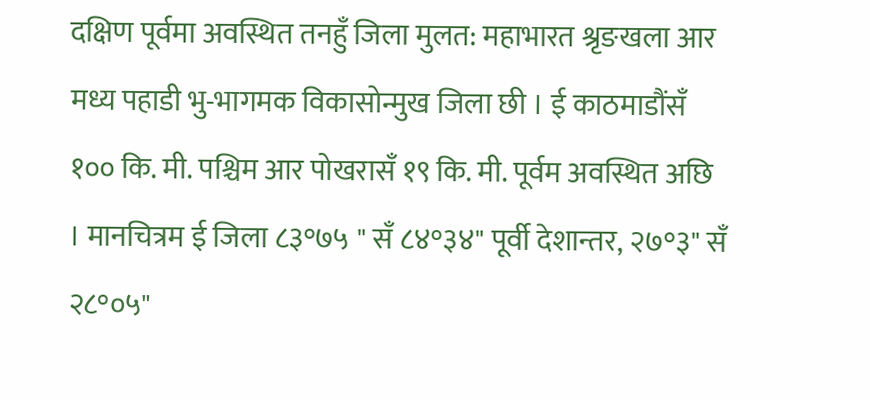दक्षिण पूर्वमा अवस्थित तनहुँ जिला मुलत: महाभारत श्रृङखला आर मध्य पहाडी भु-भागमक विकासोन्मुख जिला छी । ई काठमाडौंसँ १०० कि. मी. पश्चिम आर पोखरासँ १९ कि. मी. पूर्वम अवस्थित अछि । मानचित्रम ई जिला ८३°७५ " सँ ८४°३४" पूर्वी देशान्तर, २७°३" सँ २८°०५"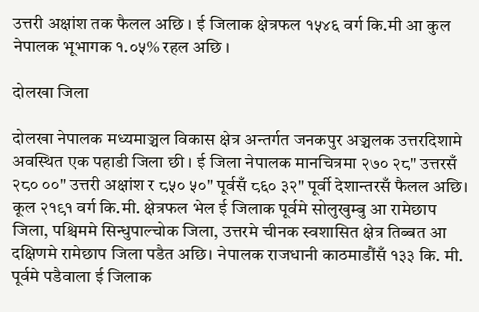उत्तरी अक्षांश तक फैलल अछि । ई जिलाक क्षेत्रफल १५४६ वर्ग कि.मी आ कुल नेपालक भूभागक १.०५% रहल अछि ।

दोलखा जिला

दोलखा नेपालक मध्यमाञ्चल विकास क्षेत्र अन्तर्गत जनकपुर अञ्चलक उत्तरदिशामे अवस्थित एक पहाडी जिला छी । ई जिला नेपालक मानचित्रमा २७० २८" उत्तरसँ २८० ००" उत्तरी अक्षांश र ८५० ५०" पूर्वसँ ८६० ३२" पूर्वी देशान्तरसँ फैलल अछि। कूल २१९१ वर्ग कि.मी. क्षेत्रफल भेल ई जिलाक पूर्वमे सोलुखुम्बु आ रामेछाप जिला, पश्चिममे सिन्धुपाल्चोक जिला, उत्तरमे चीनक स्वशासित क्षेत्र तिब्बत आ दक्षिणमे रामेछाप जिला पडैत अछि। नेपालक राजधानी काठमाडौंसँ १३३ कि. मी. पूर्वमे पडैवाला ई जिलाक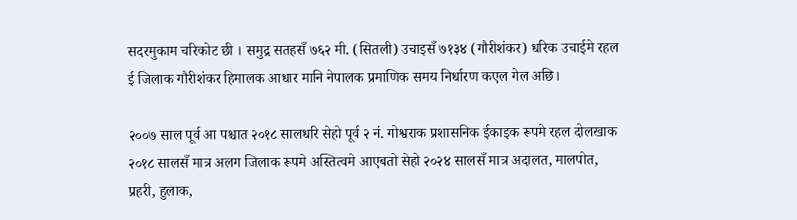सदरमुकाम चरिकोट छी । समुद्र सतहसँ ७६२ मी. (सितली) उचाइसँ ७१३४ (गौरीशंकर) धरिक उचाईमे रहल ई जिलाक गौरीशंकर हिमालक आधार मानि नेपालक प्रमाणिक समय निर्धारण कएल गेल अछि।

२००७ साल पूर्व आ पश्चात २०१८ सालधरि सेहो पूर्व २ नं. गोश्वराक प्रशासनिक ईकाइक रूपमे रहल दोलखाक २०१८ सालसँ मात्र अलग जिलाक रूपमे अस्तित्वमे आएबतो सेहो २०२४ सालसँ मात्र अदालत, मालपोत, प्रहरी, हुलाक,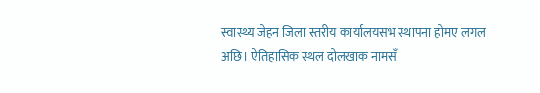स्वास्थ्य जेहन जिला स्तरीय कार्यालयसभ स्थापना होमए लगल अछि। ऐतिहासिक स्थल दोलखाक नामसँ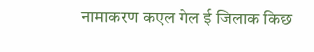नामाकरण कएल गेल ई जिलाक किछ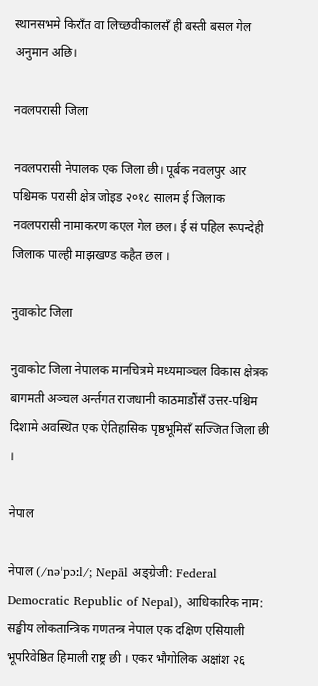स्थानसभमे किराँत वा लिच्छवीकालसँ ही बस्ती बसल गेल अनुमान अछि।

नवलपरासी जिला

नवलपरासी नेपालक एक जिला छी। पूर्बक नवलपुर आर पश्चिमक परासी क्षेत्र जोइड २०१८ सालम ई जिलाक नवलपरासी नामाकरण कएल गेल छल। ई सं पहिल रूपन्देही जिलाक पाल्ही माझखण्ड कहैत छल ।

नुवाकोट जिला

नुवाकोट जिला नेपालक मानचित्रमे मध्यमाञ्चल विकास क्षेत्रक बागमती अञ्चल अर्न्तगत राजधानी काठमाडौंसँ उत्तर-पश्चिम दिशामे अवस्थित एक ऐतिहासिक पृष्ठभूमिसँ सज्जित जिला छी ।

नेपाल

नेपाल (/nəˈpɔːl/; Nepāl अङ्ग्रेजी: Federal Democratic Republic of Nepal), आधिकारिक नाम: सङ्घीय लोकतान्त्रिक गणतन्त्र नेपाल एक दक्षिण एसियाली भूपरिवेष्ठित हिमाली राष्ट्र छी । एकर भौगोलिक अक्षांश २६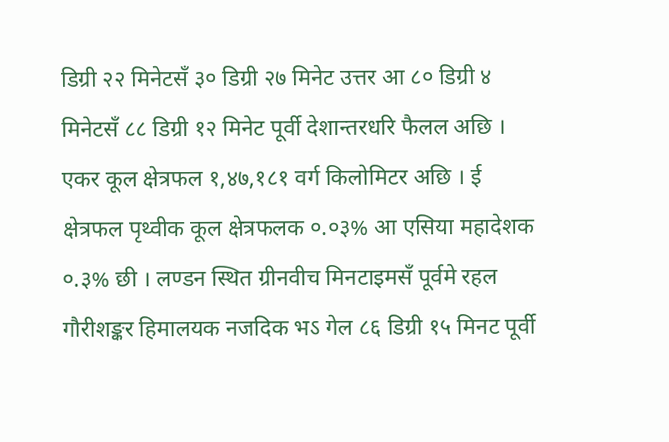डिग्री २२ मिनेटसँ ३० डिग्री २७ मिनेट उत्तर आ ८० डिग्री ४ मिनेटसँ ८८ डिग्री १२ मिनेट पूर्वी देशान्तरधरि फैलल अछि । एकर कूल क्षेत्रफल १,४७,१८१ वर्ग किलोमिटर अछि । ई क्षेत्रफल पृथ्वीक कूल क्षेत्रफलक ०.०३% आ एसिया महादेशक ०.३% छी । लण्डन स्थित ग्रीनवीच मिनटाइमसँ पूर्वमे रहल गौरीशङ्कर हिमालयक नजदिक भऽ गेल ८६ डिग्री १५ मिनट पूर्वी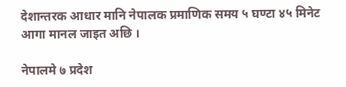देशान्तरक आधार मानि नेपालक प्रमाणिक समय ५ घण्टा ४५ मिनेट आगा मानल जाइत अछि ।

नेपालमे ७ प्रदेश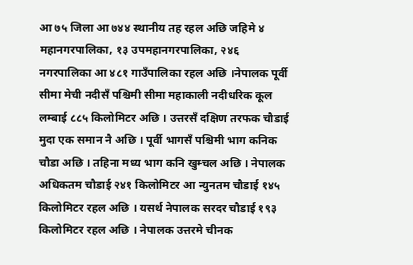आ ७५ जिला आ ७४४ स्थानीय तह रहल अछि जहिमे ४ महानगरपालिका, १३ उपमहानगरपालिका, २४६ नगरपालिका आ ४८१ गाउँपालिका रहल अछि ।नेपालक पूर्वी सीमा मेची नदीसँ पश्चिमी सीमा महाकाली नदीधरिक कूल लम्बाई ८८५ किलोमिटर अछि । उत्तरसँ दक्षिण तरफक चौडाई मुदा एक समान नै अछि । पूर्वी भागसँ पश्चिमी भाग कनिक चौडा अछि । तहिना मध्य भाग कनि खुम्चल अछि । नेपालक अधिकतम चौडाई २४१ किलोमिटर आ न्युनतम चौडाई १४५ किलोमिटर रहल अछि । यसर्थ नेपालक सरदर चौडाई १९३ किलोमिटर रहल अछि । नेपालक उत्तरमे चीनक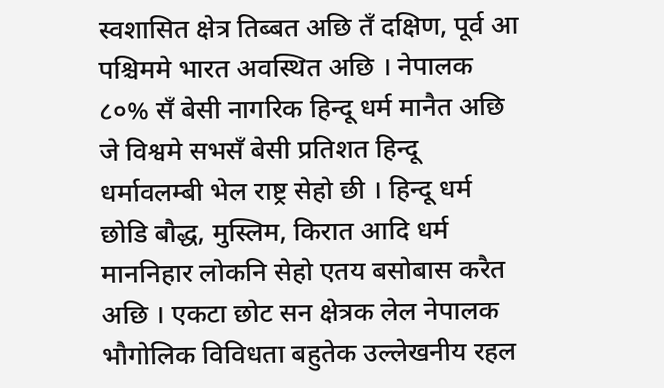स्वशासित क्षेत्र तिब्बत अछि तँ दक्षिण, पूर्व आ पश्चिममे भारत अवस्थित अछि । नेपालक ८०% सँ बेसी नागरिक हिन्दू धर्म मानैत अछि जे विश्वमे सभसँ बेसी प्रतिशत हिन्दू धर्मावलम्बी भेल राष्ट्र सेहो छी । हिन्दू धर्म छोडि बौद्ध, मुस्लिम, किरात आदि धर्म माननिहार लोकनि सेहो एतय बसोबास करैत अछि । एकटा छोट सन क्षेत्रक लेल नेपालक भौगोलिक विविधता बहुतेक उल्लेखनीय रहल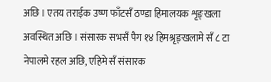अछि । एतय तराईक उष्ण फाँटसँ ठण्डा हिमालयक शृङ्खला अवस्थित अछि । संसारक सभसँ पैग १४ हिमश्रृङ्खलामे सँ ८ टा नेपालमे रहल अछि, एहिमे सँ संसारक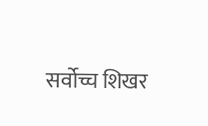सर्वोच्च शिखर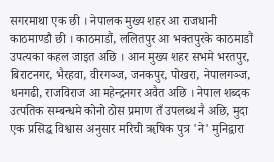सगरमाथा एक छी । नेपालक मुख्य शहर आ राजधानी काठमाण्डौ छी । काठमाडौं, ललितपुर आ भक्तपुरके काठमाडौं उपत्यका कहल जाइत अछि । आन मुख्य शहर सभमे भरतपुर, बिराटनगर, भैरहवा, वीरगञ्ज, जनकपुर, पोखरा, नेपालगञ्ज, धनगढी, राजविराज आ महेन्द्रनगर अवैत अछि । नेपाल शब्दक उत्पतिक सम्बन्धमे कोनो ठोस प्रमाण तँ उपलब्ध नै अछि, मुदा एक प्रसिद्ध विश्वास अनुसार मरिची ॠषिक पुत्र 'ने' मुनिद्वारा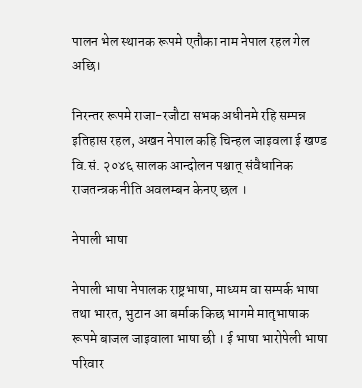पालन भेल स्थानक रूपमे एतौका नाम नेपाल रहल गेल अछि।

निरन्तर रूपमे राजा-रजौटा सभक अधीनमे रहि सम्पन्न इतिहास रहल, अखन नेपाल कहि चिन्हल जाइवला ई खण्ड वि.सं. २०४६ सालक आन्दोलन पश्चात् संवैधानिक राजतन्त्रक नीति अवलम्बन केनए छल ।

नेपाली भाषा

नेपाली भाषा नेपालक राष्ट्रभाषा, माध्यम वा सम्पर्क भाषा तथा भारत, भुटान आ बर्माक किछ भागमे मातृभाषाक रूपमे बाजल जाइवाला भाषा छी । ई भाषा भारोपेली भाषा परिवार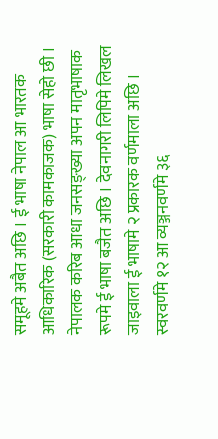समूहमे अबैत अछि । ई भाषा नेपाल आ भारतक आधिकारिक (सरकारी कामकाजक) भाषा सेहो छी । नेपालक करिब आधा जनसङ्ख्या अपन मातृभाषाक रूपमे ई भाषा बजैत अछि । देवनागरी लिपिमे लिखल जाइवाला ई भाषामे २ प्रकारक वर्णमाला अछि । स्वरवर्णमे १२ आ व्यञ्जनवर्णमे ३६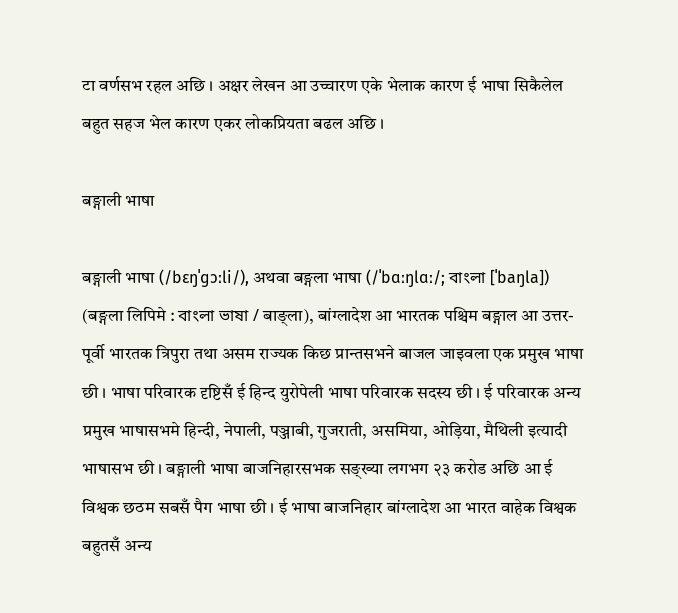टा वर्णसभ रहल अछि । अक्षर लेखन आ उच्चारण एके भेलाक कारण ई भाषा सिकैलेल बहुत सहज भेल कारण एकर लोकप्रियता बढल अछि ।

बङ्गाली भाषा

बङ्गाली भाषा (/bɛŋˈɡɔːli/), अथवा बङ्गला भाषा (/ˈbɑːŋlɑː/; বাংলা [ˈbaŋla]) (बङ्गला लिपिमे : বাংলা ভাষা / बाङ्ला), बांग्लादेश आ भारतक पश्चिम बङ्गाल आ उत्तर-पूर्वी भारतक त्रिपुरा तथा असम राज्यक किछ प्रान्तसभने बाजल जाइवला एक प्रमुख भाषा छी । भाषा परिवारक दृष्टिसँ ई हिन्द युरोपेली भाषा परिवारक सदस्य छी । ई परिवारक अन्य प्रमुख भाषासभमे हिन्दी, नेपाली, पञ्जाबी, गुजराती, असमिया, ओड़िया, मैथिली इत्यादी भाषासभ छी । बङ्गाली भाषा बाजनिहारसभक सङ्ख्या लगभग २३ करोड अछि आ ई विश्वक छठम सबसँ पैग भाषा छी । ई भाषा बाजनिहार बांग्लादेश आ भारत वाहेक विश्वक बहुतसँ अन्य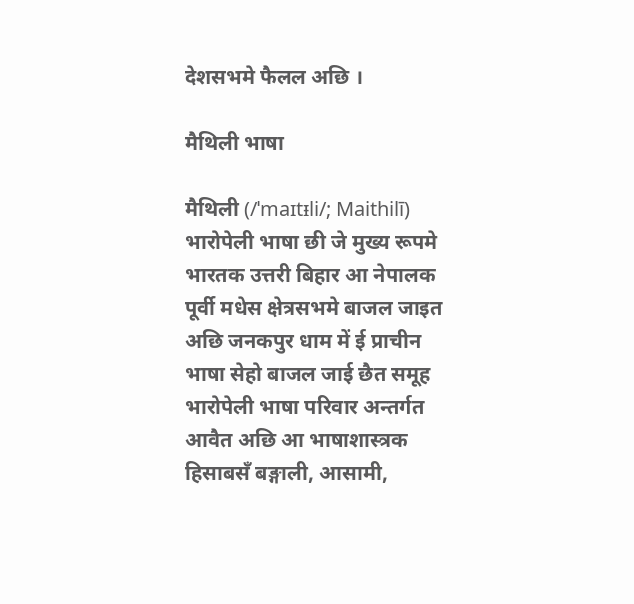देशसभमे फैलल अछि ।

मैथिली भाषा

मैथिली (/ˈmaɪtᵻli/; Maithilī) भारोपेली भाषा छी जे मुख्य रूपमे भारतक उत्तरी बिहार आ नेपालक पूर्वी मधेस क्षेत्रसभमे बाजल जाइत अछि जनकपुर धाम में ई प्राचीन भाषा सेह‍ो बाजल जाई छैत समूह भारोपेली भाषा परिवार अन्तर्गत आवैत अछि आ भाषाशास्त्रक हिसाबसँ बङ्गाली, आसामी,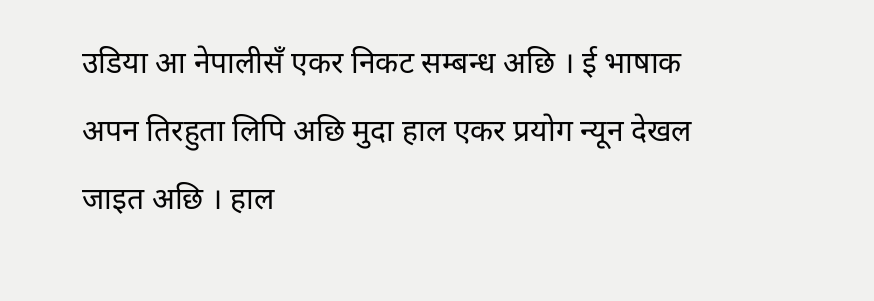उडिया आ नेपालीसँ एकर निकट सम्बन्ध अछि । ई भाषाक अपन तिरहुता लिपि अछि मुदा हाल एकर प्रयोग न्यून देखल जाइत अछि । हाल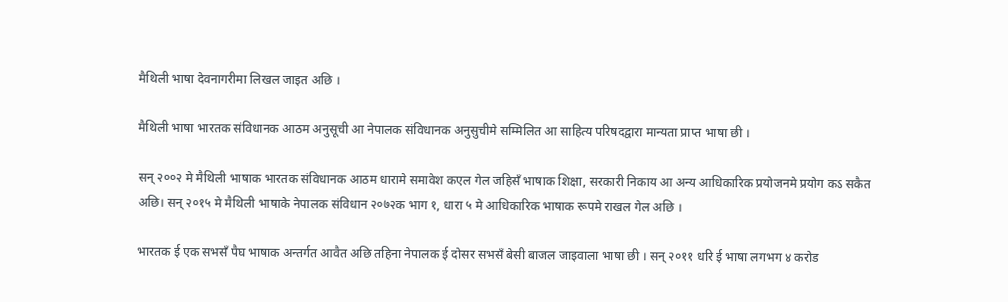मैथिली भाषा देवनागरीमा लिखल जाइत अछि ।

मैथिली भाषा भारतक संविधानक आठम अनुसूची आ नेपालक संविधानक अनुसुचीमे सम्मिलित आ साहित्य परिषदद्वारा मान्यता प्राप्त भाषा छी ।

सन् २००२ मे मैथिली भाषाक भारतक संविधानक आठम धारामे समावेश कएल गेल जहिसँ भाषाक शिक्षा, सरकारी निकाय आ अन्य आधिकारिक प्रयोजनमे प्रयोग कऽ सकैत अछि। सन् २०१५ मे मैथिली भाषाके नेपालक संविधान २०७२क भाग १, धारा ५ मे आधिकारिक भाषाक रूपमे राखल गेल अछि ।

भारतक ई एक सभसँ पैघ भाषाक अन्तर्गत आवैत अछि तहिना नेपालक ई दोसर सभसँ बेसी बाजल जाइवाला भाषा छी । सन् २०११ धरि ई भाषा लगभग ४ करोड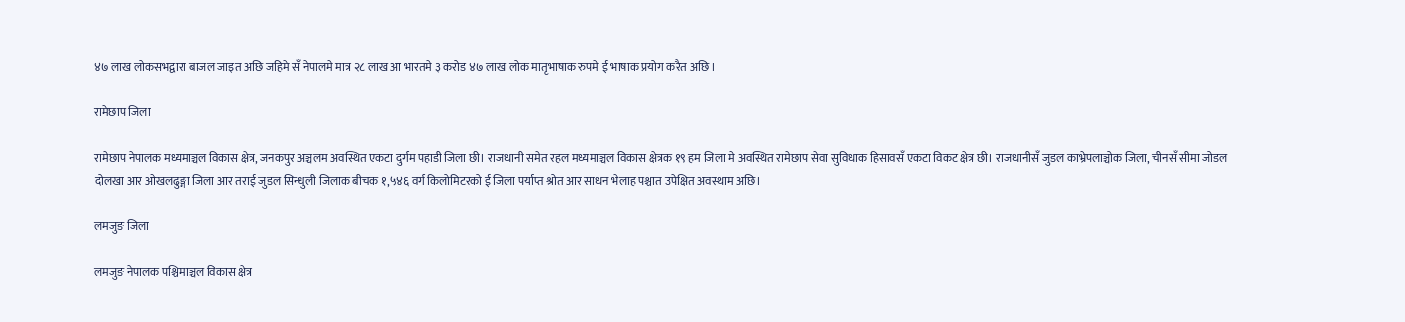४७ लाख लोकसभद्वारा बाजल जाइत अछि जहिमे सँ नेपालमे मात्र २८ लाख आ भारतमे ३ करोड ४७ लाख लोक मातृभाषाक रुपमे ई भाषाक प्रयोग करैत अछि ।

रामेछाप जिला

रामेछाप नेपालक मध्यमाञ्चल विकास क्षेत्र, जनकपुर अञ्चलम अवस्थित एकटा दुर्गम पहाडी जिला छी। राजधानी समेत रहल मध्यमाञ्चल विकास क्षेत्रक १९ हम जिला मे अवस्थित रामेछाप सेवा सुविधाक हिसावसँ एकटा विकट क्षेत्र छी। राजधानीसँ जुडल काभ्रेपलाञ्चोक जिला, चीनसँ सीमा जोडल दोलखा आर ओखलढुङ्गा जिला आर तराई जुडल सिन्धुली जिलाक बीचक १,५४६ वर्ग किलोमिटरको ई जिला पर्याप्त श्रोत आर साधन भेलाह पश्चात उपेक्षित अवस्थाम अछि।

लमजुङ जिला

लमजुङ नेपालक पश्चिमाञ्चल विकास क्षेत्र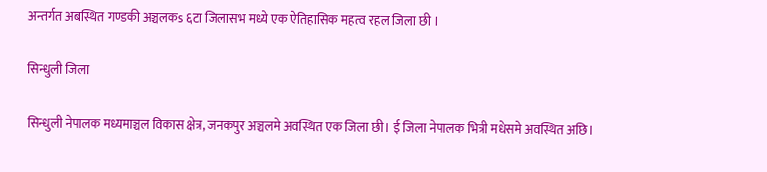अन्तर्गत अबस्थित गण्डकी अञ्चलकs ६टा जिलासभ मध्ये एक ऐतिहासिक महत्व रहल जिला छी ।

सिन्धुली जिला

सिन्धुली नेपालक मध्यमाञ्चल विकास क्षेत्र, जनकपुर अञ्चलमे अवस्थित एक जिला छी। ई जिला नेपालक भित्री मधेसमे अवस्थित अछि।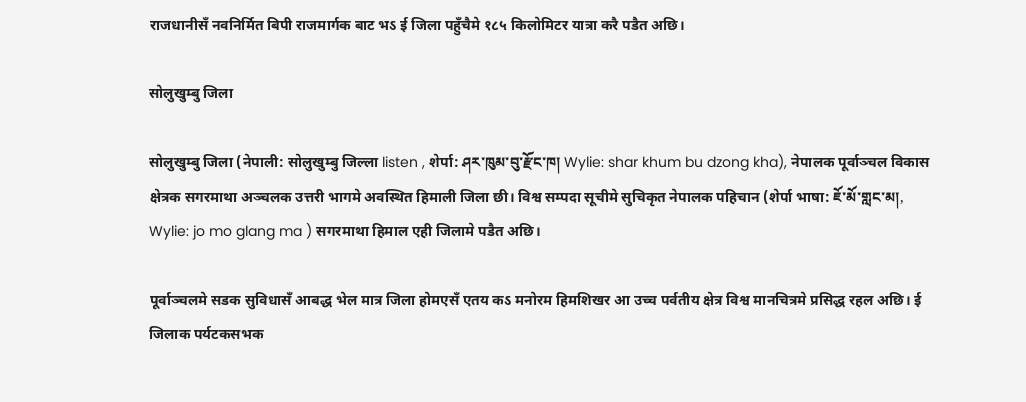राजधानीसँ नवनिर्मित बिपी राजमार्गक बाट भऽ ई जिला पहुँचैमे १८५ किलोमिटर यात्रा करै पडैत अछि।

सोलुखुम्बु जिला

सोलुखुम्बु जिला (नेपाली: सोलुखुम्बु जिल्ला listen , शेर्पा: ཤར་ཁུམ་བུ་རྫོང་ཁ། Wylie: shar khum bu dzong kha), नेपालक पूर्वाञ्चल विकास क्षेत्रक सगरमाथा अञ्चलक उत्तरी भागमे अवस्थित हिमाली जिला छी। विश्व सम्पदा सूचीमे सुचिकृत नेपालक पहिचान (शेर्पा भाषा: ཇོ་མོ་གླང་མ།, Wylie: jo mo glang ma ) सगरमाथा हिमाल एही जिलामे पडैत अछि।

पूर्वाञ्चलमे सडक सुविधासँ आबद्ध भेल मात्र जिला होमएसँ एतय कऽ मनोरम हिमशिखर आ उच्च पर्वतीय क्षेत्र विश्व मानचित्रमे प्रसिद्ध रहल अछि। ई जिलाक पर्यटकसभक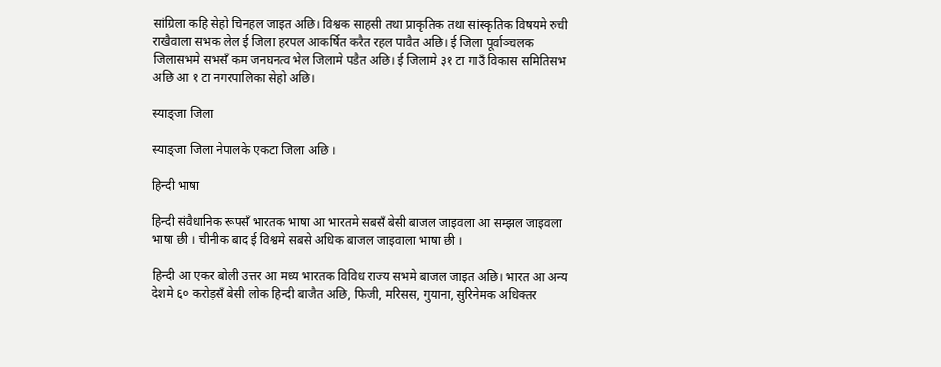सांग्रिला कहि सेहो चिनहल जाइत अछि। विश्वक साहसी तथा प्राकृतिक तथा सांस्कृतिक विषयमे रुची राखैवाला सभक लेल ई जिला हरपल आकर्षित करैत रहल पावैत अछि। ई जिला पूर्वाञ्चलक जिलासभमे सभसँ कम जनघनत्व भेल जिलामे पडैत अछि। ई जिलामे ३१ टा गाउँ विकास समितिसभ अछि आ १ टा नगरपालिका सेहो अछि।

स्याङ्जा जिला

स्याङ्जा जिला नेपालके एकटा जिला अछि ।

हिन्दी भाषा

हिन्दी संवैधानिक रूपसँ भारतक भाषा आ भारतमे सबसँ बेसी बाजल जाइवला आ सम्झल जाइवला भाषा छी । चीनीक बाद ई विश्वमे सबसे अधिक बाजल जाइवाला भाषा छी ।

हिन्दी आ एकर बोली उत्तर आ मध्य भारतक विविध राज्य सभमे बाजल जाइत अछि। भारत आ अन्य देशमे ६० करोड़सँ बेसी लोक हिन्दी बाजैत अछि, फिजी, मरिसस, गुयाना, सुरिनेमक अधिक्तर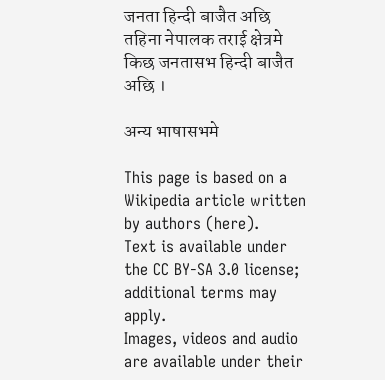जनता हिन्दी बाजैत अछि तहिना नेपालक तराई क्षेत्रमे किछ जनतासभ हिन्दी बाजैत अछि ।

अन्य भाषासभमे

This page is based on a Wikipedia article written by authors (here).
Text is available under the CC BY-SA 3.0 license; additional terms may apply.
Images, videos and audio are available under their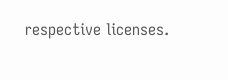respective licenses.